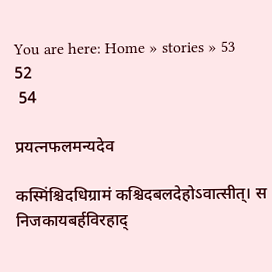You are here: Home » stories » 53
52
 54

प्रयत्नफलमन्यदेव

कस्मिंश्चिदधिग्रामं कश्चिदबलदेहोऽवात्सीत्। स निजकायबर्हविरहाद्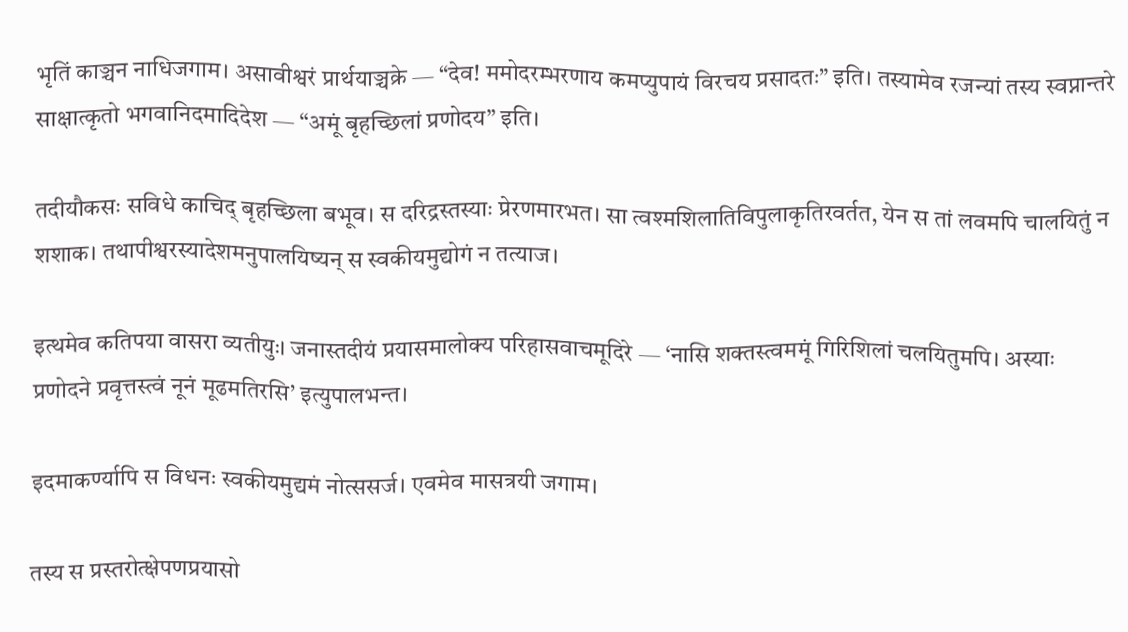भृतिं काञ्चन नाधिजगाम। असावीश्वरं प्रार्थयाञ्चक्रे — “देव! ममोदरम्भरणाय कमप्युपायं विरचय प्रसादतः” इति। तस्यामेव रजन्यां तस्य स्वप्नान्तरे साक्षात्कृतो भगवानिदमादिदेश — “अमूं बृहच्छिलां प्रणोदय” इति।

तदीयौकसः सविधे काचिद् बृहच्छिला बभूव। स दरिद्रस्तस्याः प्रेरणमारभत। सा त्वश्मशिलातिविपुलाकृतिरवर्तत, येन स तां लवमपि चालयितुं न शशाक। तथापीश्वरस्यादेशमनुपालयिष्यन् स स्वकीयमुद्योगं न तत्याज।

इत्थमेव कतिपया वासरा व्यतीयुः। जनास्तदीयं प्रयासमालोक्य परिहासवाचमूदिरे — ‘नासि शक्तस्त्वममूं गिरिशिलां चलयितुमपि। अस्याः प्रणोदने प्रवृत्तस्त्वं नूनं मूढमतिरसि’ इत्युपालभन्त।

इदमाकर्ण्यापि स विधनः स्वकीयमुद्यमं नोत्ससर्ज। एवमेव मासत्रयी जगाम।

तस्य स प्रस्तरोत्क्षेपणप्रयासो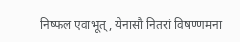निष्फल एवाभूत्, येनासौ नितरां विषण्णमना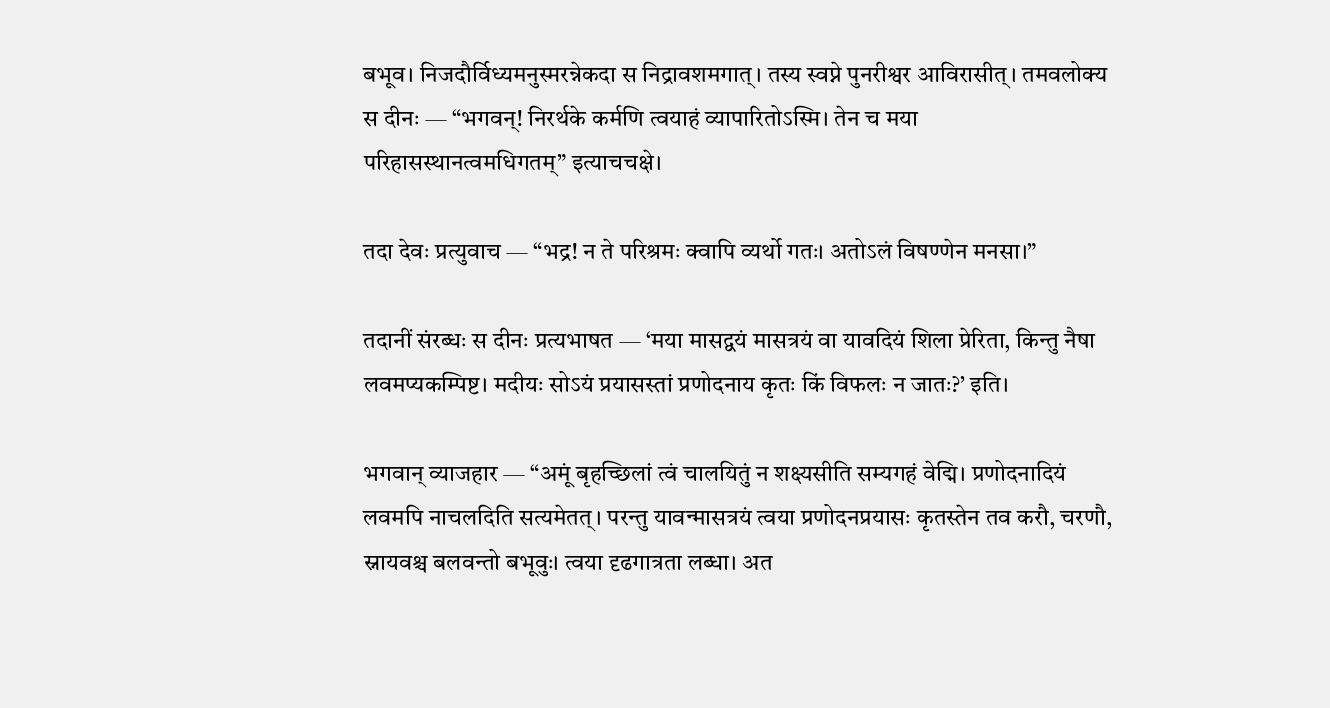बभूव। निजदौर्विध्यमनुस्मरन्नेकदा स निद्रावशमगात्। तस्य स्वप्ने पुनरीश्वर आविरासीत्। तमवलोक्य स दीनः — “भगवन्! निरर्थके कर्मणि त्वयाहं व्यापारितोऽस्मि। तेन च मया परिहासस्थानत्वमधिगतम्” इत्याचचक्षे।

तदा देवः प्रत्युवाच — “भद्र! न ते परिश्रमः क्वापि व्यर्थो गतः। अतोऽलं विषण्णेन मनसा।”

तदानीं संरब्धः स दीनः प्रत्यभाषत — ‘मया मासद्वयं मासत्रयं वा यावदियं शिला प्रेरिता, किन्तु नैषा लवमप्यकम्पिष्ट। मदीयः सोऽयं प्रयासस्तां प्रणोदनाय कृतः किं विफलः न जातः?’ इति।

भगवान् व्याजहार — “अमूं बृहच्छिलां त्वं चालयितुं न शक्ष्यसीति सम्यगहं वेद्मि। प्रणोदनादियं लवमपि नाचलदिति सत्यमेतत्। परन्तु यावन्मासत्रयं त्वया प्रणोदनप्रयासः कृतस्तेन तव करौ, चरणौ, स्नायवश्च बलवन्तो बभूवुः। त्वया दृढगात्रता लब्धा। अत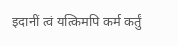इदानीं त्वं यत्किमपि कर्म कर्तुं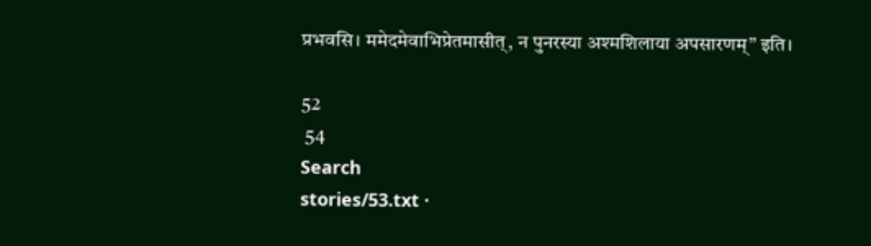प्रभवसि। ममेदमेवाभिप्रेतमासीत्, न पुनरस्या अश्मशिलाया अपसारणम्” इति।

52
 54
Search
stories/53.txt ·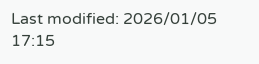Last modified: 2026/01/05 17:15